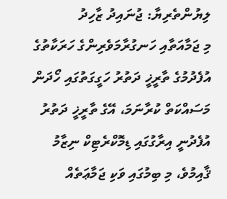ލިޔުންތެރިޔާ: ޖުނައިދު ޒާހިދު
މި ޖަމާއަތާއި ހަނގުރާމަވެރިންގެ ހަރަކާތުގެ އުފެދުމުގެ ތާރީޚީ ދަތުރު ހަގީގަތުގައި ހޯދަން މަސައްކަތް ކުރާނަމަ، އޭގެ ތާރީޚީ ދަތުރު އުފެދުނީ އިރާގުގައި ޑިމޮކްރެޓިކް ނިޒާމު ޤާއިމުވެ، މި ބިމުގައި ވަކި ޖަމާޢަތެއް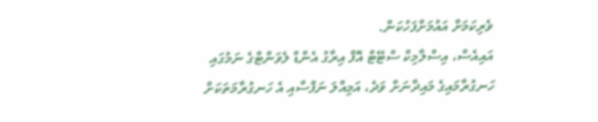ވެރިކަމަށް އައުމަށްފަހުކަން.
އައިއެސް، އިސްލާމިކް ސްޓޭޓް އޮފް އިރާގު އެންޑް ލެވަންޓްގެ ނަމުގައި ހަނގުރާމައިގެ މައިދާނަށް ވަދެ، އަމިއްލަ ނަފްސާއި އެ ހަނގުރާމަތަކަށް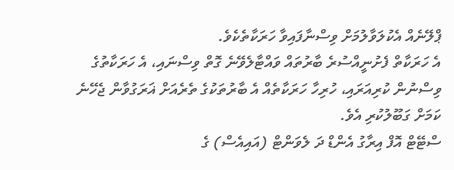ޕްލޭނެއް އެކުލަވާލުމަށް ވިސްނާފައިވާ ހަރަކާތެކެވެ.
އެ ހަރަކާތް ފެށުނީއްސުރެ ބާރުތައް ވައްޓާލެވޭނެ ގޮތް ވިސްނައި، އެ ހަރަކާތުގެ ވިސްނުން ކުރިއަރައި، ހުރިހާ ހަރަކާތެއް އެ ބާރުތަކުގެ ތެރެއަށް ޣަރަގުވާން ޖެހޭނެ ކަމަށް ގަބޫލުކުރި އެވެ.
ސްޓޭޓް އޮފް އިރާގު އެންޑް ދަ ލެވަންޓް (އައިއެސް) ގެ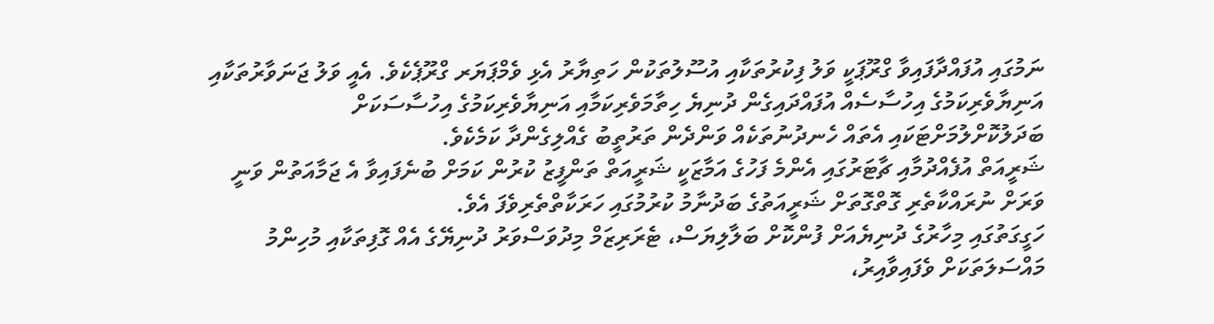ނަމުގައި އުފައްދާފައިވާ ގްރޫޕަކީ ވަލު ފިކުރުތަކާއި އުސޫލުތަކުން ހަތިޔާރު އެޅި ވެމްޕަޔަރ ގްރޫޕެކެވެ. އެއީ ވަލު ޖަނަވާރުތަކާއި އަނިޔާވެރިކަމުގެ އިހުސާސެއް އުފައްދައިގެން ދުނިޔެ ހިތާމަވެރިކަމާއި އަނިޔާވެރިކަމުގެ އިހުސާސަކަށް ބަދަލުކޮށްލުމަށްޓަކައި އެތައް ހެނދުނުތަކެއް ވަންދެން ތަރުތީބު ގެއްލިގެންދާ ކަމެކެވެ.
ޝަރީއަތް އުފެއްދުމާއި ޗާޓަރުގައި އެންމެ ފަހުގެ އަމާޒަކީ ޝަރީއަތް ތަންފީޒު ކުރުން ކަމަށް ބުނެފައިވާ އެ ޖަމާއަތުން ވަނީ ވަރަށް ނުރައްކާތެރި ގޮތްގޮތަށް ޝަރީއަތުގެ ބަދުނާމު ކުރުމުގައި ހަރަކާތްތެރިވެފަ އެވެ.
ހަގީގަތުގައި މިހާރުގެ ދުނިޔެއަށް ފުންކޮށް ބަލާލިޔަސް، ޓެރަރިޒަމް މިދުވަސްވަރު ދުނިޔޭގެ އެއް ގޮފިތަކާއި މުހިންމު މައްސަލަތަކަށް ވެފައިވާއިރު،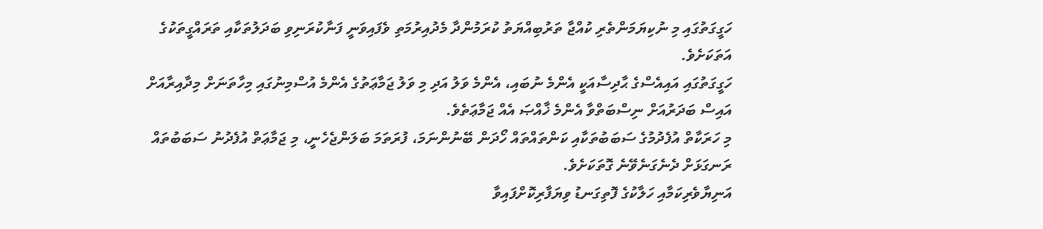ހަގީގަތުގައި މި ނުކިޔަމަންތެރި ކުއްޖާ ތަރުބިއްޔަތު ކުރަމުންދާ މެދުއިރުމަތި ވެފައިވަނީ ފަނާކުރަނިވި ބަދަލުތަކާއި ތަރައްގީތަކުގެ އަތަކަށެވެ.
ހަގީގަތުގައި އައިއެސްގެ ޙާދިސާއަކީ އެންމެ ނުބައި، އެންމެ ވަލު އަދި މި ވަލު ޖަމާޢަތުގެ އެންމެ އުސްމިނުގައި މިހާތަނަށް މިދާއިރާއަށް އައިސް ބަދަރުއަށް ނިސްބަތްވާ އެންމެ ޚާއްޞަ އެއް ޖަމާޢަތެވެ.
މި ހަރަކާތް އުފެދުމުގެ ސަބަބުތަކާއި ކަންތައްތައް ހޯދަން ބޭނުންނަމަ، ފުރަތަމަ ބަލަންޖެހެނީ، މި ޖަމާޢަތް އުފެދުނު ސަބަބުތައް ރަނގަޅަށް ދެނެގަނެވޭނެ ގޮތަކަށެވެ.
އަނިޔާވެރިކަމާއި ހަލާކުގެ ފޮތިގަނޑު ވިޔަފާރިކޮށްފައިވާ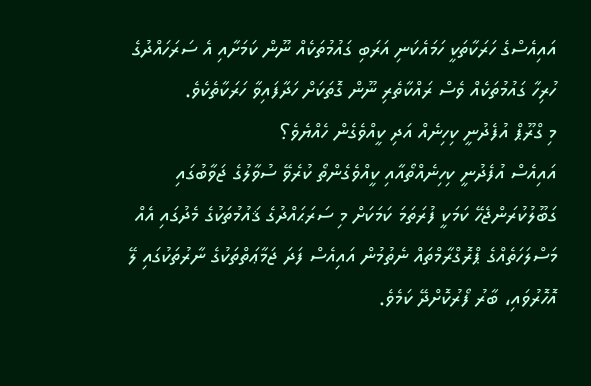އައިއެސްގެ ހަރަކާތަކީ ހަމައެކަނި އަރަބި ގައުމުތަކެއް ނޫން ކަމަށާއި އެ ސަރަހައްދުގެ ހުރިހާ ގައުމުތަކެއް ވެސް ރައްކާތެރި ނޫން ގޮތަކަށް ހަދާފައިވާ ހަރަކާތެކެވެ.
މި ގްރޫޕް އުފެދުނީ ކިހިނެއް އަދި ކީއްވެގެން ހެއްޔެވެ؟
އައިއެސް އުފެދުނީ ކިހިނެއްތޯއާއި ކީއްވެގެންތޯ ކުރެވޭ ސުވާލުގެ ޖަވާބުގައި ގަބޫލުކުރަންޖެހޭ ކަމަކީ ފުރަތަމަ ކަމަކަށް މި ސަރަޙައްދުގެ ޤައުމުތަކުގެ މެދުގައި އެއް މަސްލަހަތެއްގެ ޕްރޮގްރާމްތައް ނެތުމުން އައިއެސް ފަދަ ޖަމާޢަތްތަކުގެ ނާރުތަކުގައި ލޭ އޮހޮރުވައި، ބާރު ފޯރުކޮށްދޭ ކަމެވެ.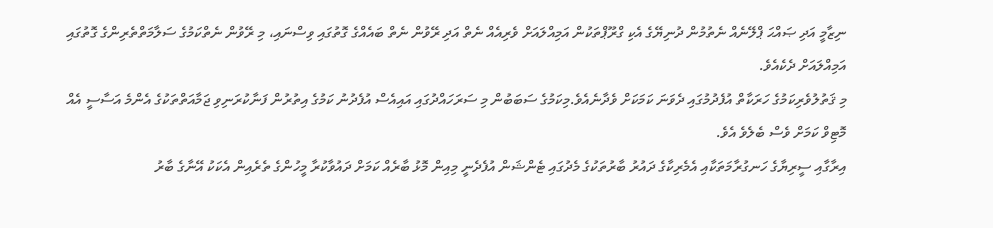ނިޒާމީ އަދި ޞައްޙަ ޕްލޭނެއް ނެތުމުން ދުނިޔޭގެ އެކި ގްރޫޕްތަކުން އަމިއްލައަށް ވެރިއެއް ނެތް އަދި ރޭވުން ނެތް ބައެއްގެ ގޮތުގައި ވިސްނައި، މި ރޭވުން ނެތްކަމުގެ ސަލާމަތްތެރިންގެ ގޮތުގައި އަމިއްލައަށް ދެކެއެވެ.
މި ޤަތުލުވެރިކަމުގެ ހަރަކާތް އުފެދުމުގައި ދެވަނަ ކަމަކަށް ވެދާނެއެވެ.މިކަމުގެ ސަބަބުން މި ސަރަހައްދުގައި އައިއެސް އުފެދުނު ކަމުގެ އިތުރުން ފަނާކުރަނިވި ޖަމާއަތްތަކުގެ އެންމެ އަސާސީ އެއް މޮޓިވް ކަމަށް ވެސް ބެލެވެ އެވެ.
އިރާގާއި ސީރިޔާގެ ހަނގުރާމަތަކާއި އެމެރިކާގެ ދައުރު ބާރުތަކުގެ މެދުގައި ޓެންޝަން އުފެދެނީ މިއިން މޮޅު ބާރެއް ކަމަށް ދައުވާކުރާ މީހުންގެ ތެރެއިން އެކަކު އޭނާގެ ބާރު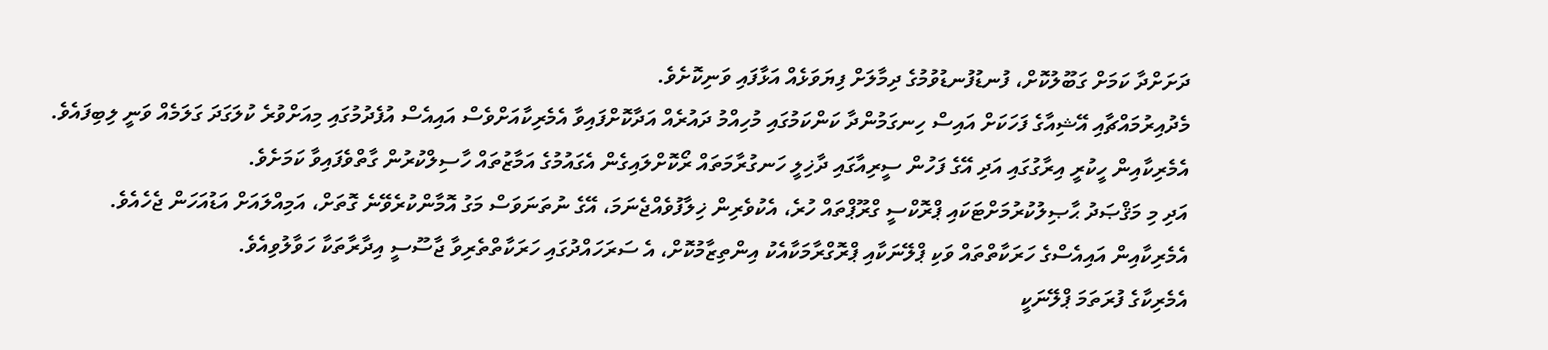ދަށަށްދާ ކަމަށް ގަބޫލުކޮށް، ފުނޑުފުނޑުވުމުގެ ދިމާލަށް ފިޔަވަޅެއް އަޅާފައި ވަނިކޮށެވެ.
މެދުއިރުމައްޗާއި އޭޝިއާގެ ފަހަކަށް އައިސް ހިނގަމުންދާ ކަންކަމުގައި މުހިއްމު ދައުރެއް އަދާކޮށްފައިވާ އެމެރިކާއަށްވެސް އައިއެސް އުފެދުމުގައި މިއަށްވުރެ ކުލަގަދަ ގަލަމެއް ވަނީ ލިބިފައެވެ.
އެމެރިކާއިން ހީކުރީ އިރާގުގައި އަދި އޭގެ ފަހުން ސީރިއާގައި ދާޚިލީ ހަނގުރާމަތައް ރޯކޮށްލައިގެން އެގައުމުގެ އަމާޒުތައް ހާސިލްކުރުން ގާތްވެފައިވާ ކަމަށެވެ.
އަދި މި މަޤްޞަދު ޙާޞިލުކުރުމަށްޓަކައި ޕްރޮކްސީ ގްރޫޕްތައް ހުރެ، އެކުވެރިން ޚިލާފުވެއްޖެނަމަ، އޭގެ ނުތަނަވަސް މަގު އޮމާންކުރެވޭނެ ގޮތަށް، އަމިއްލައަށް އަޑުއަހަން ޖެހެއެވެ.
އެމެރިކާއިން އައިއެސްގެ ހަރަކާތްތައް ވަކި ޕްލޭނަކާއި ޕްރޮގްރާމަކާއެކު އިންތިޒާމުކޮށް، އެ ސަރަހައްދުގައި ހަރަކާތްތެރިވާ ޖާސޫސީ އިދާރާތަކާ ހަވާލުވިއެވެ.
އެމެރިކާގެ ފުރަތަމަ ޕްލޭނަކީ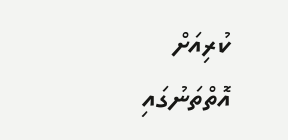ކުރިއަށް އޮތްތަނުގައި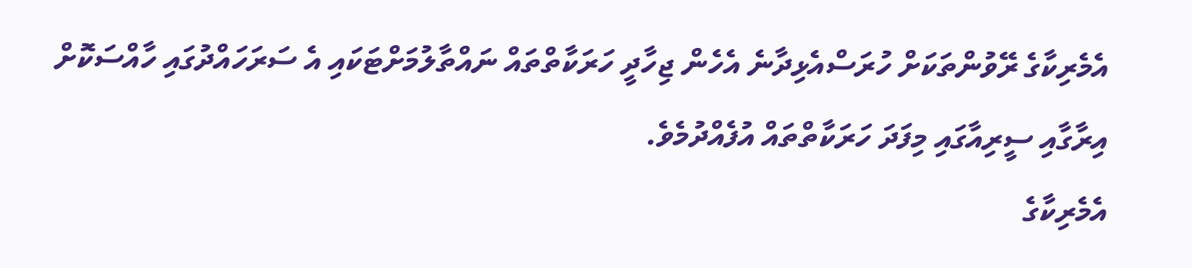އެމެރިކާގެ ރޭވުންތަކަށް ހުރަސްއެޅިދާނެ އެހެން ޖިހާދީ ހަރަކާތްތައް ނައްތާލުމަށްޓަކައި އެ ސަރަހައްދުގައި ހާއްސަކޮށް އިރާގާއި ސީރިއާގައި މިފަދަ ހަރަކާތްތައް އުފެއްދުމެވެ.
އެމެރިކާގެ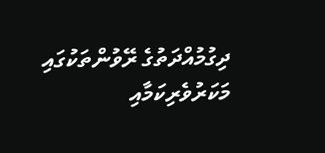ދިގުމުއްދަތުގެ ރޭވުންތަކުގައި މަކަރުވެރިކަމާއި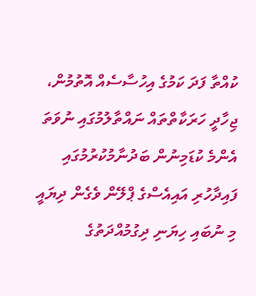ކުއްތާ ފަދަ ކަމުގެ އިހުސާސެއް އޮތުމުން، ޖިހާދީ ހަރަކާތްތައް ނައްތާލުމުގައި ނުވަތަ އެންމެ ކުޑަމިނުން ބަދުނާމުކުރުމުގައި ފައިދާހުރި އައިއެސްގެ ޕްލޭން ވެގެން ދިޔައީ މި ނުބައި ހިޔަނި ދިގުމުއްދަތުގެ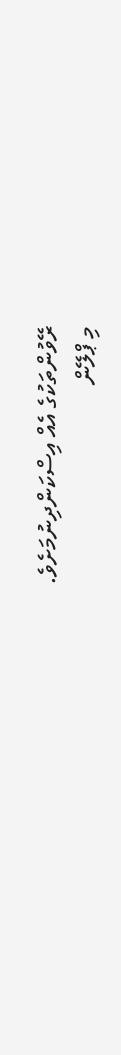ރޭވުންތަކުގެ އެއް އިސްކަންދިނުމަށެވެ.
މި ޕްލޭން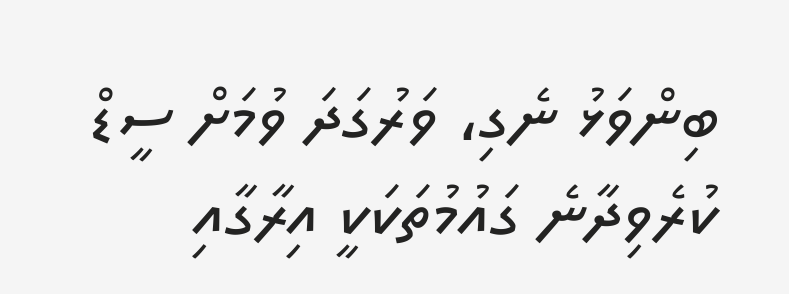ބިންވަޅު ނެގި، ވަރުގަދަ ވުމަށް ސީޑް ކުރެވިދާނެ ގައުމުތަކަކީ އިރާގާއި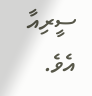ސީރިއާ އެވެ.